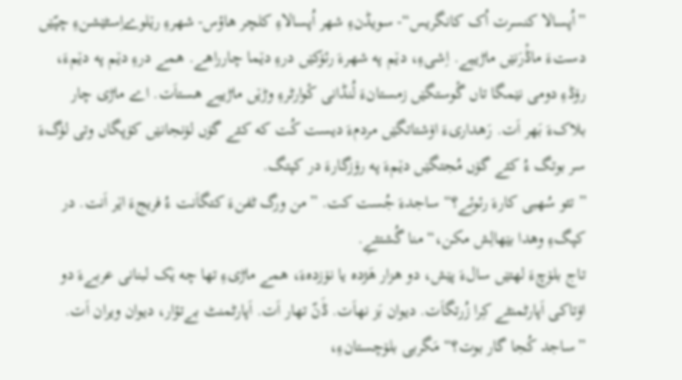”اُپسالا کنسرت اُک کانگریس“- سویڈنءِ شهر اُپسالاءِ کلچر هاؤس- شهرءِ رێلوےاِسٹێشنءِ چپّێں دستءَ ماڈْرَنێں ماڑییے. اِشیءِ، دێم په شهرءَ رئۆکێں درءِ دێما چارراهے. ھمے درءِ دێم په دێمءَ، رۆڈءِ دومی نێمگا تاں گْوستگێں زمستانءَ لُنڈانی کْوارٹرءِ وڑێں ماڑییے هستاَت. اے ماڑی چار بلاکءَ بَهر اَت. رَهداریءَ اۆشتاتگێں مردمءَ دیست کُت که کئے گۆں لۆنجانێں کۆپگاں وتی لۆگءَ سر بوتگ ءُ کئے گۆں مُجتگێں دێمءَ په رۆزگارءَ در کپتگ.
”تئو سُهبی کارءَ رئوئے؟“ ساجدءَ جُست کت. ”من ورگ ٹفنءَ کتگاَنت ءُ فریجءَ اێر اَنت. در کپگءِ وھدا بێهالِش مکن،“ منا گُشتئےِ.
تاج بلۆچءَ لهتێں سالءَ پێش، دو هزار هَژدہ یا نۆزدہءَ، ھمے ماڑیءِ تها چه یَک لبنانی عربےءَ دو اۆتاکی اَپارٹمنٹے کِرا زُرتگاَت. دیوان بَز نهاَت. ڈَنّ تهار اَت. اَپارٹمنٹ بےتؤار، دیوان ویران اَت.
”ساجد کُجا گار بوت؟“ مَگربی بلۆچستانءِ،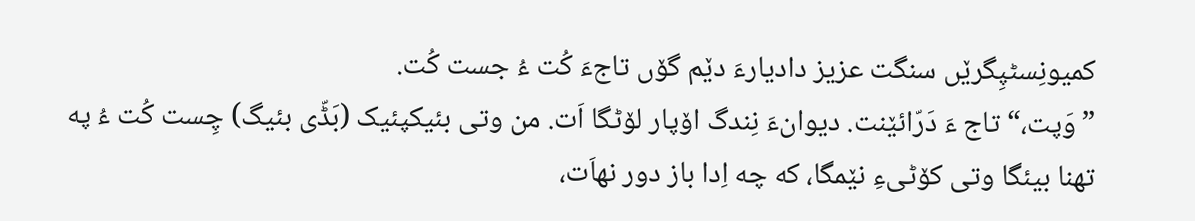کمیونِسٹپِگرێں سنگت عزیز دادیارءَ دێم گۆں تاجءَ کُت ءُ جست کُت.
”وَپت،“ تاج ءَ دَرّائێنت. دیوانءَ نِندگ اۆپار لۆٹگا اَت. من وتی بئیکپئیک (بَڈّی بئیگ) چِست کُت ءُ په تهنا بیئگا وتی کۆٹیءِ نێمگا، که چه اِدا باز دور نهاَت،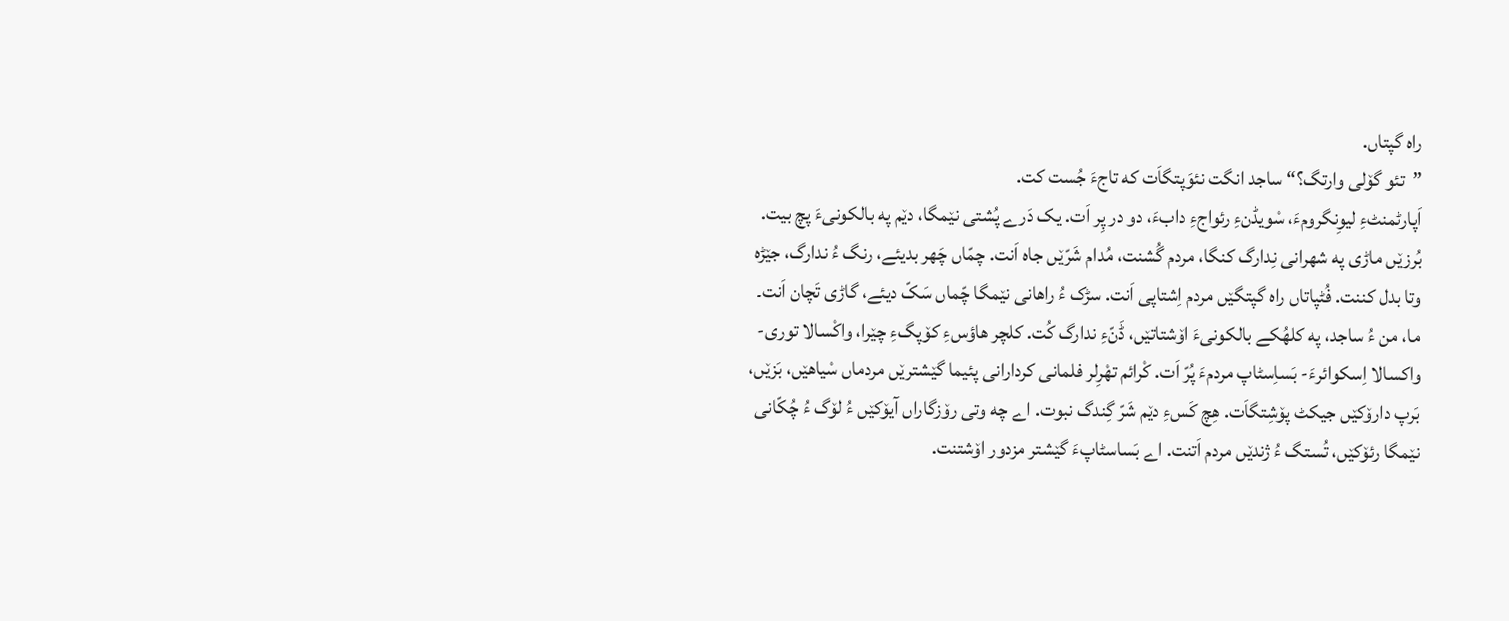راہ گپتاں.
”تئو گۆلی وارتگ؟“ ساجد انگت نئوَپتگاَت که تاجءَ جُست کت.
اَپارٹمنٹءِ لیوِنگرومءَ، سْویڈنءِ رئواجءِ دابءَ، دو در پِر اَت. یک دَرے پُشتی نێمگا، دێم په بالکونیءَ پچ بیت. بُرزێں ماڑی په شهرانی نِدارگ کنگا، مردم گُشنت، مُدام شَرّێں جاہ اَنت. چمّاں چَهر بدیئے، رنگ ءُ ندارگ، جێڑہ وتا بدل کننت. فُٹپاتاں راہ گپتگێں مردم اِشتاپی اَنت. سڑک ءُ راهانی نێمگا چّماں سَکّ دیئے، گاڑی تَچان اَنت۔
ما، من ءُ ساجد، په کلهُکے بالکونیءَ اۆشتاتێں، ڈَنّءِ ندارگ کُت. کلچر هاؤسءِ کۆپگءِ چێرا، واکْسالا توری- واکسالا اِسکوائرءَ- بَساِسٹاپ مردمءَ پُرّ اَت. کْرائم تھْرِلر فلمانی کردارانی پئیما گێشترێں مردماں سْیاهێں، بَزێں، بَرپ دارۆکێں جیکٹ پۆشِتگاَت. ھِچ کَسءِ دێم شَرّ گِندگ نبوت. اے چه وتی رۆزگاراں آیۆکێں ءُ لۆگ ءُ چُکّانی نێمگا رئۆکێں، تُستگ ءُ ژندێں مردم اَتنت. اے بَساسٹاپءَ گێشتر مزدور اۆشتنت.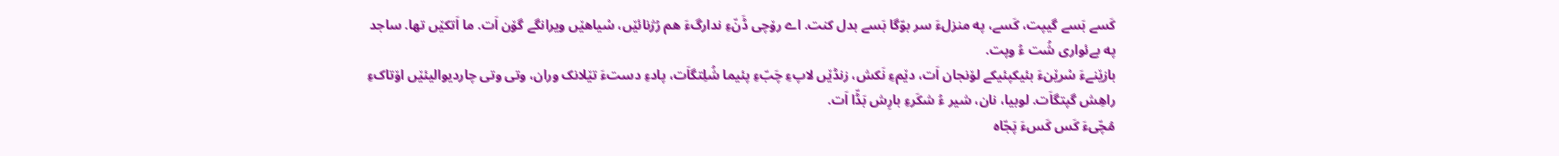کَسے بَسے گیپت، کَسے، په منزلءَ سر بوّگا بَسے بدل کنت. اے رۆچی ڈَنّءِ ندارگءَ هم رُژنائێں، سْیاهێں ویرانگے گۆن اَت. ما اَتکێں تها. ساجد په بےئواری شُت ءُ وپت.
بازێنےءَ سْرێنءَ بئیکپئیکے لۆنجان اَت، دێمءِ نَکش، زنڈێں لاپءِ چَبّءِ پئیما شُلِتگاَت، پادءِ دستءَ تێلانک وران، وتی وتی چاردیوالیئێں اۆتاکءِ راهِش گپتگاَت. لوبیا، نان، شیر ءُ شکَرءِ بارِش بَڈّا اَت.
مُچّیءَ کَس کَسءَ پَجّاہ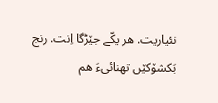نئیاریت. هر یکّے جێڑگا اِنت. رنج بَکشۆکێں تهنائیءَ ھم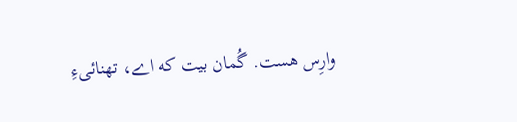وارِس هست. گُمان بیت که اے، تهنائیءِ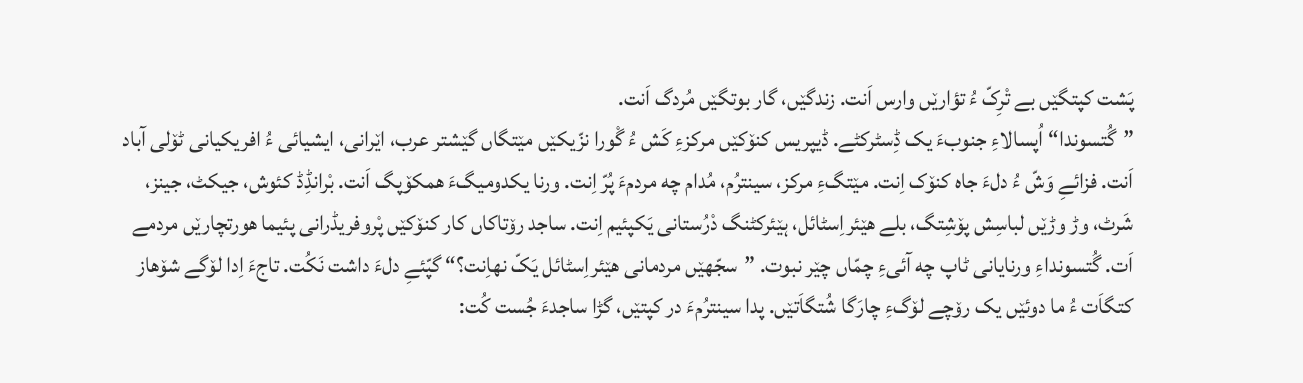پَشت کپتگێں بے تْرِکّ ءُ تؤارێں وارس اَنت. زندگێں، گار بوتگێں مُردگ اَنت.
”گُتسوندا“ اُپسالاءِ جنوبءَ یک ڈِسٹرکٹے. ڈیپریس کنۆکێں مرکزءِ کَش ءُ گْورا نزّیکێں مێتگاں گێشتر عرب، اێرانی، ایشیائی ءُ افریکیانی ٹۆلی آباد اَنت. فزائےِ وَشّ ءُ دلءَ جاہ کنۆک اِنت. مێتگءِ مرکز، سینترُم، مُدام چه مردمءَ پُرّ اِنت. ورنا یکدومیگءَ همکۆپگ اَنت. بْرانڈِڈ کئوش، جیکٹ، جینز، شَرٹ، وڑ وڑێں لباسِش پۆشِتگ، بلے ھێئراِسٹائل، ہێئرکٹنگ دْرُستانی یَکپئیم اِنت. ساجد رۆتاکاں کار کنۆکێں پْروفریڈرانی پئیما هورتچارێں مردمے اَت. گُتسونداءِ ورنایانی ٹاپ چه آئیءِ چمّاں چێر نبوت. ”سجّهێں مردمانی هێئراِسٹائل یَکّ نهاِنت؟“ گپّئےِ دلءَ داشت نَکُت. تاجءَ اِدا لۆگے شۆهاز کتگاَت ءُ ما دوئێں یک رۆچے لۆگءِ چارَگا شُتگاَتێں. پدا سینترُمءَ در کپتێں، گڑا ساجدءَ جُست کُت: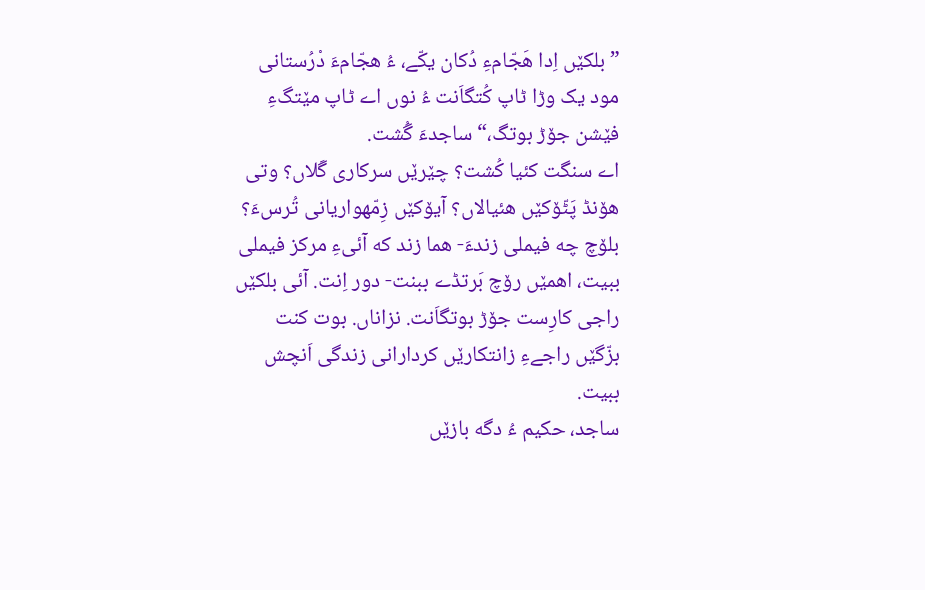”بلکێں اِدا هَجّامءِ دُکان یکّے، ءُ ھجّامءَ دْرُستانی مود یک وڑا ٹاپ کُتگاَنت ءُ نوں اے ٹاپ مێتگءِ فێشن جۆڑ بوتگ،“ ساجدءَ گُشت.
اے سنگت کئیا کُشت؟ چێرێں سرکاری گَلاں؟ وتی هۆنڈ پَٹّۆکێں ھئیالاں؟ آیۆکێں زِمّهواریانی تُرسءَ؟
بلۆچ چه فیملی زندءَ- ھما زند که آئیءِ مرکز فیملی ببیت، اهمێں رۆچ بَرتڈے ببنت- دور اِنت. آئی بلکێں راجی کارِست جۆڑ بوتگاَنت. نزاناں. بوت کنت بزّگێں راجےءِ زانتکارێں کردارانی زندگی اَنچش ببیت.
ساجد، حکیم ءُ دگه بازێں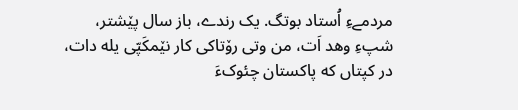مردمےءِ اُستاد بوتگ. یک رندے، باز سال پێشتر، شپءِ وهد اَت، من وتی رۆتاکی کار نێمکَپّی یله دات، در کپتاں که پاکستان چئوکءَ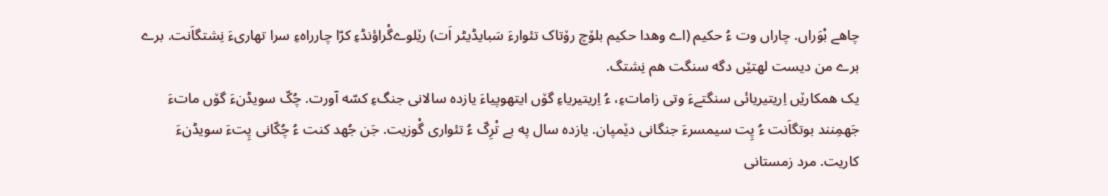چاهے بْوَراں. چاراں وت ءُ حکیم (اے وهدا حکیم بلۆچ رۆتاک تئوارءَ سَبایڈیٹر اَت) رێلوےگْراؤنڈءِ کرّا چارراهءِ سرا تهاریءَ نِشتگاَنت. برے برے من دیست لهتێں دگه سنگت هم نِشتگ.
یک همکارێں اِریتیریائی سنگتےءَ وتی زاماتءِ، ءُ اِریتیریاءِ گۆں ایتھوپیاءَ یازدہ سالانی جنگءِ کسّه آورت. چُکّ سویڈنءَ گۆں ماتءَ جَهمِنند بوتگاَنت ءُ پِت سیمسرءَ جنگانی دێمپان. یازدہ سال په بے تْرِکّ ءُ تئواری گْوزیت. جَن جُهد کنت ءُ چُکّانی پِتءَ سویڈنءَ کاریت. مرد زمستانی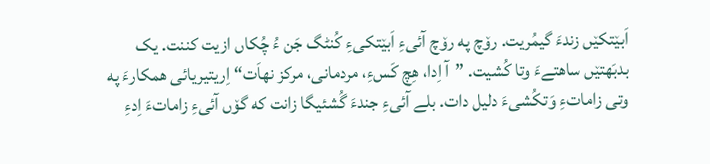اَبێتکێں زندءَ گیمُریت. رۆچ په رۆچ آئیءِ اَبێتکیءِ کُنٹگ جَن ءُ چُکاں ازیت کننت. یک بدبَھتێں ساهتےءَ وتا کُشیت. ”آ اِدا، ھِچ کَسءِ، مردمانی، مرکز نهاَت“ اِریتیریائی همکارءَ په وتی زاماتءِ وَتکُشیءَ دلیل دات. بلے آئیءِ جندءَ گُشئیگا زانت که گۆں آئیءِ زاماتءَ اِدءِ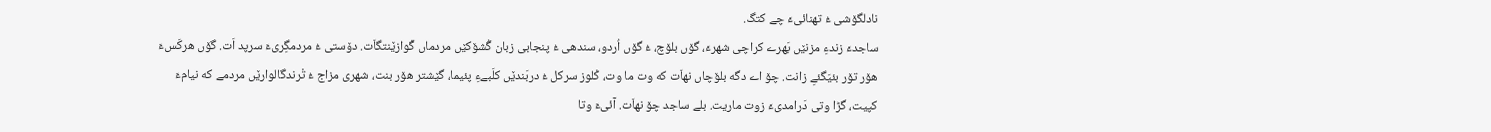نادلگۆشی ءُ تهنائیءَ چے کتگ.
ساجدءَ زندءِ مزنێں بَهرے کراچی شهرءَ، گۆں بلۆچ، ءُ گۆں اُردو، سندھی ءُ پنجابی زبان گُشۆکێں مردماں گْوازێنتگاَت. دۆستی ءُ مردمگِریءَ سرپد اَت. گۆں ھرکَسءَ ھۆر تۆر بئیَگئےِ زانت. چۆ اے دگه بلۆچاں نهاَت که وت ما وت، کْلوز سرکل ءُ دربَندێں کلَبےءِ پئیما، گێشتر ھۆر بنت، شهری مزاج ءُ تْرندگالوارێں مردمے که نیامءَ کپیت، گڑا وتی دَرامدیءَ زوت ماریت. بلے ساجد چۆ نهاَت. آئیءَ وتا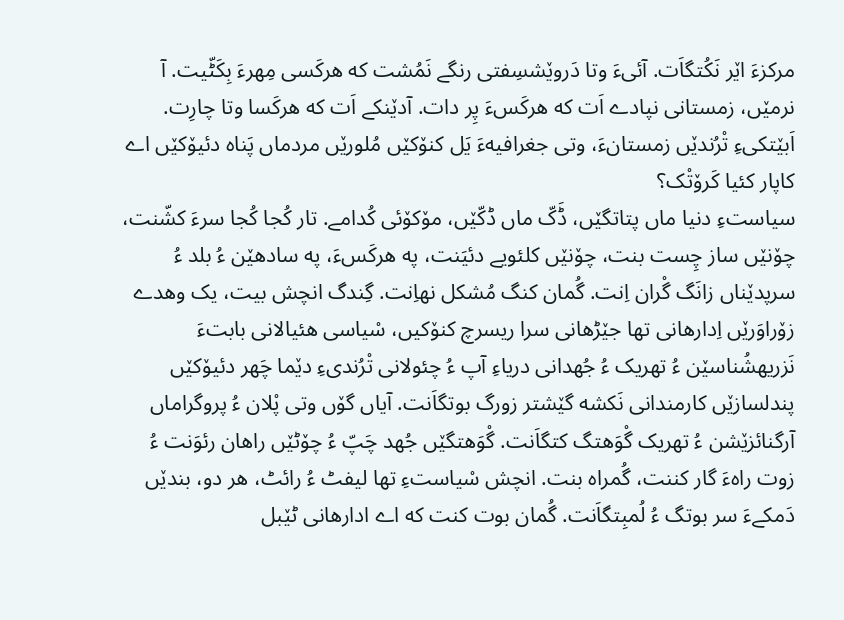مرکزءَ اێر نَکُتگاَت. آئیءَ وتا دَروێشسِفتی رنگے نَمُشت که ھرکَسی مِهرءَ بِکَٹّیت. آ نرمێں، زمستانی نپادے اَت که هرکَسءَ پِر دات. آدێنکے اَت که هرکَسا وتا چارِت. اَبێتکیءِ تْرُندێں زمستانءَ، وتی جغرافیهءَ یَل کنۆکێں مُلورێں مردماں پَناہ دئیۆکێں اے کاپار کئیا کَرۆتْک؟
سیاستءِ دنیا ماں پتاتگێں، ڈَکّ ماں ڈکّێں، مۆکۆئی کُدامے. تار کُجا کُجا سرءَ کشّنت، چۆنێں ساز چِست بنت، چۆنێں کلئویے دئیَنت، په هرکَسءَ، په سادهێن ءُ بلد ءُ سرپدێناں زانَگ گْران اِنت. گُمان کنگ مُشکل نهاِنت. گِندگ انچش بیت، یک وهدے زۆراوَرێں اِدارهانی تها جێڑهانی سرا ریسرچ کنۆکیں، سْیاسی ھئیالانی بابتءَ نَزریهشُناسێن ءُ تهریک ءُ جُهدانی دریاءِ آپ ءُ چئولانی تْرُندیءِ دێما چَهر دئیۆکێں پندلسازێں کارمندانی نَکشه گێشتر زورگ بوتگاَنت. آیاں گۆں وتی پْلان ءُ پروگراماں آرگنائزێشن ءُ تهریک گْوَهتگ کتگاَنت. گْوَهتگێں جُهد چَپّ ءُ چۆٹێں راهان رئوَنت ءُ زوت راہءَ گار کننت، گُمراہ بنت. انچش سْیاستءِ تها لیفٹ ءُ رائٹ، هر دو، بندێں دَمکےءَ سر بوتگ ءُ لُمبِتگاَنت. گُمان بوت کنت که اے ادارهانی ٹێبل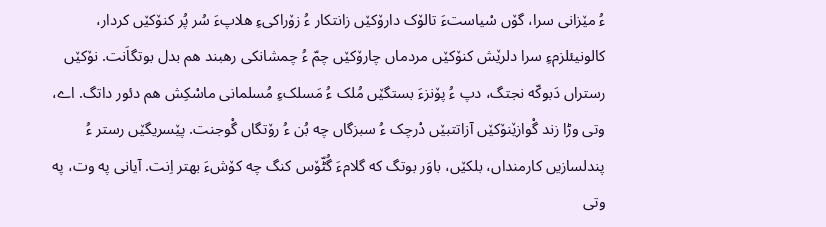ءُ مێزانی سرا، گۆں سْیاستءَ تالۆک دارۆکێں زانتکار ءُ زۆراکیءِ ھلاپءَ سُر پُر کنۆکێں کردار، کالونیئلزمءِ سرا دلرێش کنۆکێں مردماں چارۆکێں چمّ ءُ چمشانکی رهبند ھم بدل بوتگاَنت. نۆکێں رستراں دَبوکّه نجتگ، دپ ءُ پۆنزءَ بستگێں مُلک ءُ مَسلکءِ مُسلمانی ماسْکِش ھم دئور داتگ. اے، وتی وڑا زند گْوازێنۆکێں آزاتتبێں دْرچک ءُ سبزگاں چه بُن ءُ رۆتگاں گْوجنت. پێسریگێں رستر ءُ پندلسازیں کارمنداں، بلکێں، باوَر بوتگ که گلامءَ گُٹّۆس کنگ چه کۆشءَ بهتر اِنت. آیانی په وت، په وتی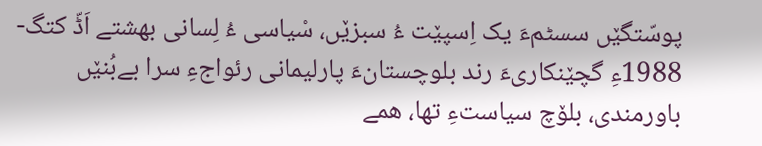پوسّتگێں سسٹمءَ یک اِسپێت ءُ سبزێں، سْیاسی ءُ لِسانی بهشتے اَڈّ کتگ- 1988ءِ گچێنکاریءَ رند بلوچستانءَ پارلیمانی رئواجءِ سرا بےبُنێں باورمندی، بلۆچ سیاستءِ تها، ھمے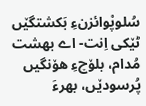سُلوپْوائزنءِ بَکشتگێں ٹێکی اِنت- اے بهشت مُدام، بلۆچءِ هۆنگیں پُرسودێں، بهرءَ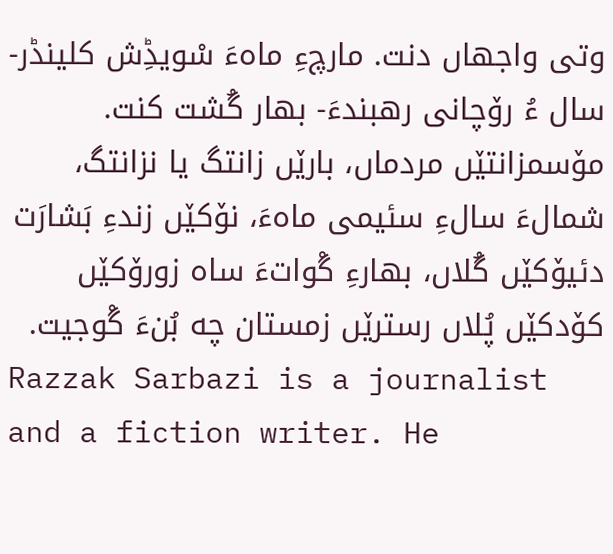وتی واجهاں دنت. مارچءِ ماہءَ سْویڈِش کلینڈر- سال ءُ رۆچانی رهبندءَ- بهار گُشت کنت. مۆسمزانتێں مردماں، بارێں زانتگ یا نزانتگ، شمالءَ سالءِ سئیمی ماہءَ، نۆکێں زندءِ بَشارَت دئیۆکێں گُلاں، بهارءِ گْواتءَ ساہ زورۆکێں کۆدکێں پُلاں رسترێں زمستان چه بُنءَ گْوجیت.
Razzak Sarbazi is a journalist and a fiction writer. He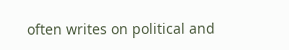often writes on political and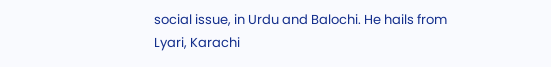social issue, in Urdu and Balochi. He hails from Lyari, Karachi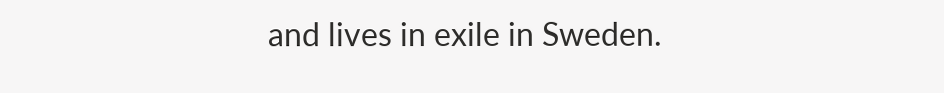and lives in exile in Sweden.